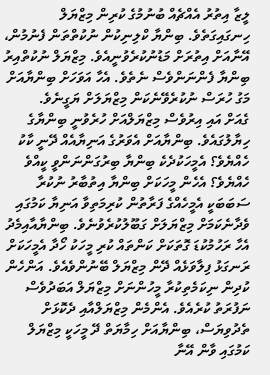ލީޒާ އިތުރު އެއްޗެއް ބުނުމުގެ ކުރިން މިޒްޔަލް ހިނގައިގަތެވެ. ބިންޔާ ކްލިނިކުން ނުކުތްތަން ފެނުމުން، އޭނާއަށް އިތުރަށް މަޑުނުކުރެވުނީއެވެ. މިޒްޔަލް ނުކުތްއިރު ބިންޔާ ފެންނަންވެސް ނެތެވެ. އެހާ އަވަހަށް ބިންޔާއަށް މަގު ހުރަސް ނުކުރެވޭނެކަން މިޒްޔަލަށް ޔަގީނެވެ.
ގެއަށް އައި އިރުވެސް މިޒްޔަލްއަށް ހުރެވުނީ ބިންޔާގެ ހިޔާލުގައެވެ. ބިންޔާއަށް އެވަރުގެ އަނިޔާއެއް ދޭނީ ކާކު ހެއްޔެވެ؟ އެމީހަކުދެކެ ބިންޔާ ބިރުގަންނަންވީ ކީއްވެ ހެއްޔެވެ؟ އެހެން މީހަކަށް ބިންޔާ އިތުބާރު ނުކުރާ ސަބަބަކީ އެމީހެއްގެ ފަރާތުން ކުރިމަތިވާ އަނިޔާ ކަމުގައި ވެދާނެކަމަށް މިޒްޔަލަށް ގަބޫލުކުރެވުނެވެ. ބިންޔާއާއިމެދު އެހާ ރަހުމުކުޑަ ގޮތަކަށް ކަންތައް ކުރި މީހަކު ހޯދާ އެމީހަކަށް ރަނގަޅު ފިލާވަޅެއް ދޭން މިޒްޔަލް ބޭނުންވެއެވެ. އަންހެން ކުދިން ނިކަމެތިކުރާ މީހުންނަށް މިޒްޔަލް އަބަދުވެސް ނަފުރަތު ކުރެއެވެ. އެންމެން މިޒްޔަލްއާއި ދެކޮޅަށް ތެދުވިޔަސް، ބިންޔާއަށް ހިމާޔަތް ދޭ މީހަކީ މިޒްޔަލް ކަމުގައި ވާން އޭނާ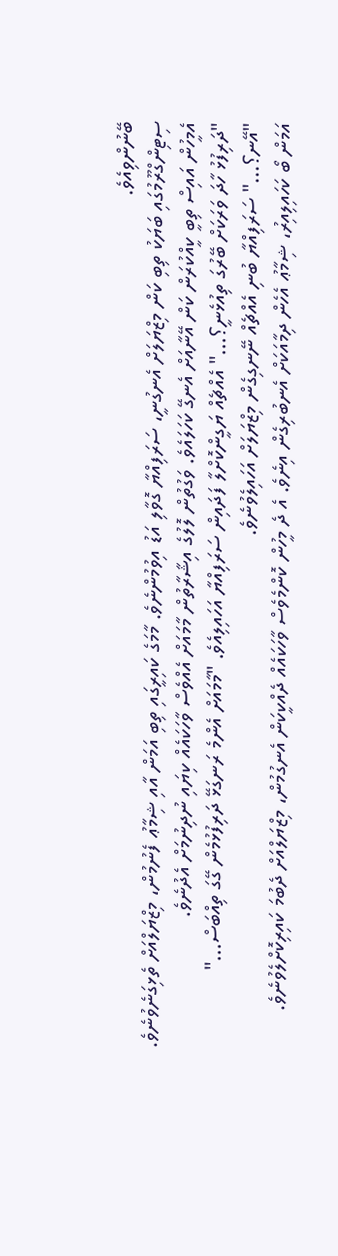ބޭނުންވިއެވެ.
ސިޓިންގްރޫމުގައި ބަޔަކު ތިބި ކަން މިޒްޔަލަށް އެނގުނީ، ސަރަފިއްޔާ ގޮވާލި އަޑު އިވުމުންނެވެ. މާމަގެ ކައިރީގައި ތިބި އަމަން އާއި ޝިމާޢު ފެނުމުން، މިޒްޔަލްއަށް ތެޅިގަނެވުނެވެ. އެމީހުން އައިސް ތިބީ ކީއްކުރަން ކަން އޭނާއަށް އެނގޭ ކަހަލައެވެ. ވަގުތުން ލޮލުގެ އިޝާރާތުން މާމައަށް އެއްވެސް ވާހަކައެއް ކިޔައި ނުދިނުމަށް އެދުނެވެ.
"ދަރިފުޅު ހާދަ ވަރަކަށް ބޭރުގަ ތިއުޅެނީ؟..." އެއްޗެއް ޔަގީންކޮށްލާ ފަދައިން ސަރަފިއްޔާ އަހައިލިއެވެ. "މާމައަށް އެންމެ ރަނގަޅޭ ދަރިފުޅުމެން ގޭގަ ތިއްބަސް..."
"އޭނ؟..." ސަރަފިއްޔާ ބުނި އެއްޗެއް ނޭނގިގެން މިޒްޔަލަށް އަހައިލެވުނެވެ.
އަމަން ބޯ ކަހައިލިއިރު، ޝިމާޢު އެހެން ދިމާއަކަށް އެނބުރިގެން އިނެވެ. އެ ދެ މީހުން ކޮންމެވެސް ވާހަކައެއް ދެއްކީކަން އެނގުމުން، މިޒްޔަލްއަށް ދެބުމަ ކައިރިކޮށްލެވުނެވެ.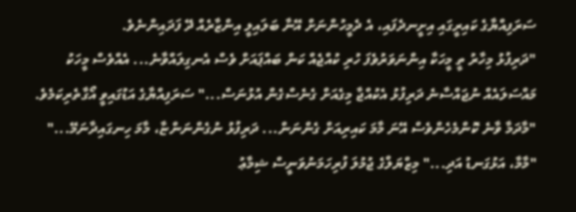ސަރަފިއްޔާގެ ކައިރީގައި އިށީނދެފައި، އެ ދެމީހުންނަށް އޭނާ ބަލައިލީ އިންޒާރެއް ދޭ ފަދައިންނެވެ.
"ދަރިފުޅު މިހާރު ތީ މީހަކާ އިންނަވަރުވެފަ ހުރި ކުއްޖެއް ކަން ބައްޕައަށް ވެސް އެނގިލައްވާނެ... އެއްވެސް މީހަކު މައްސަލައެއް ނުޖައްސާނެ ދަރިފުޅު އެކުއްޖާ މިގެއަށް ގެނެސްގެން އުޅުނަސް..." ސަރަފިއްޔާގެ އަޑުގައިވީ އޯގާތެރިކަމެވެ. "މާދަމާ ވާނެ ކޮންމެހެންވެސް އޭނަ މާމަ ކައިރިއަށް ގެންނަން... ދަރިފުޅު ނުގެންނަންޏާ، މާމަ ހިނގައިދާނަމޭ..."
"މާމާ، އަޅުގަނޑު އަދި..." މިޒްޔަލްގެ ޖުމުލަ ފުރިހަމަނުވަނީސް ޝިމާޢު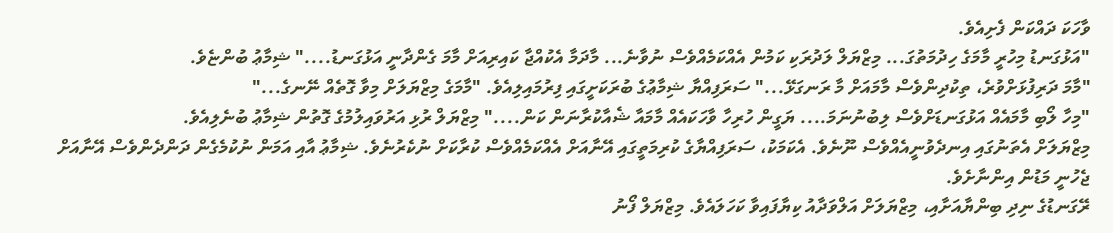ވާހަކަ ދައްކަން ފެށިއެވެ.
"އަޅުގަނޑު މިހުރީ މާމަގެ ހިދުމަތުގަ... މިޒްޔަލް ލަދުރަކި ކަމުން އެއްކަމެއްވެސް ނުވާނެ... މާދަމާ އެކުއްޖާ ކައިރިއަށް މާމަ ގެންދާނީ އަޅުގަނޑު...." ޝިމާޢު ބުންޏެވެ.
"މާމަ ދަރިފުޅަށްވުރެ، ތިކުދިންވެސް މާމައަށް މާ ރަނގަޅޭ..." ސަރަފިއްޔާ ޝިމާޢުގެ ބުރަކަށީގައި ފިރުމައިލިއެވެ. "މާމަގެ މިޒްޔަލަށް މިވާ ގޮތެއް ނޭނގެ..."
"މިހާ ލޯބި މާމައެއް އަޅުގަނޑަށްވެސް ލިބުނުނަމަ.... ޔަގީން ހުރިހާ ވާހަކައެއް މާމައާ ޝެއާކުރާނަން ކަން...." މިޒްޔަލް ރުޅި އަރުވައިލުމުގެ ގޮތުން ޝިމާޢު ބުނެލިއެވެ.
މިޒްޔަލަށް އެތަނުގައި އިނދެވުނީއެއްވެސް ނޫނެވެ. އެކަމަކު، ސަރަފިއްޔާގެ ކުރިމަތީގައި އޭނާއަށް އެއްކަމެއްވެސް ކުރާކަށް ނުކެރުނެވެ. ޝިމާޢު އާއި އަމަން ނުކުމެގެން ދަންދެންވެސް އޭނާއަށް ޖެހުނީ މަޑުން އިންނާށެވެ.
ރޭގަނޑުގެ ނިދި ބިންޔާއަށާއި، މިޒްޔަލަށް އަލްވަދާއު ކިޔާފައިވާ ކަހަލައެވެ. މިޒްޔަލް ފޯނު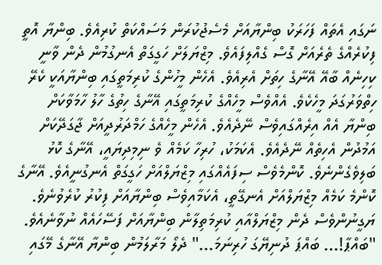ނަގައި އެތައް ފަހަރަކު ބިންޔާއަށް މެސެޖުކުރަން މަސައްކަތް ކުރިއެވެ. ބިންޔާ އޮތީ ފިކުރެއްގެ ތެރެއަށް ގޮސް ގެއްލިފައެވެ. މިޒްޔަލަށް ހަގީގަތް އެނގުމުން ދެން ވާނީ ކިހިނެއް ބާއޭ އޭނާގެ ހިތަށް އެރިއެވެ. އެހެން މީހުންގެ ކުރިމަތީގައި ބިންޔާއަކީ ކެރޭ ހިތްވަރުގަދަ މީހެކެވެ. އެއްވެސް މީހެއްގެ ކުރިމަތީގައި އޭނާގެ ހިތުގެ ހާލު ހާމަވާކަށް ބިންޔާ އެއް އިރެއްގައިވެސް ނޭދެއެވެ. އެހެން މީހެއްގެ ހަމްދަރުދީއަށް ޖާގަދޭކަށް އަމުދުން އެހިތެއް ނޭދެއެވެ. އެކަމަކު، ހުރިހާ ކަމެއް ވެ ނިމިދިޔައީ، އޭނާގެ ކޮޅު ބަލިވެގެންނެވެ. ކޮންމެވެސް ސިފައެއްގައި މިޒްޔަލްއަށް ހަގީގަތް އެނގުނީއެވެ. އޭނާގެ ކޮންމެ ކަމެއް މިޒްޔަލްއަށް އެނގޭތީ، އެކަމާއިވެސް ބިންޔާއަށް ފިކުރު ކުރެވުނެވެ. ޔަގީނުންވެސް ދެން މިޒްޔަލްއާއި ކުރިމަތިލާން ބިންޔާއަށް ފަސޭހައެއް ނުވާނެއެވެ.
"ބައްޕާ!... ބައްޕަ ދުނިޔޭގަ ހުރިނަމަ..." ދެލޯ މަރާލަމުން ބިންޔާ އޭނާގެ މޭގައި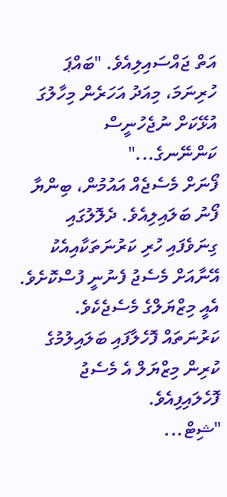އަތް ޖައްސައިލިއެވެ. "ބައްޕަ ހުރިނަމަ، މިއަދު އަހަރެން މިހާލުގަ އުޅޭކަށް ނުޖެހުނީސް ކަންނޭނގެ..."
ފޯނަށް މެސެޖެއް އައުމުން، ބިންޔާ ފޯނު ބަލައިލިއެވެ. ދެލޮލުގައި ގިނަވެފައި ހުރި ކަރުނަތަކާއިއެކު އޭނާއަށް މެސެޖު ފެނުނީ ފުސްކޮށެވެ. އެއީ މިޒްޔަލްގެ މެސެޖެކެވެ. ކަރުނަތައް ފޮހެލާފައި ބަލައިލުމުގެ ކުރިން މިޒްޔަލް އެ މެސެޖު ފޮހެލައިފިއެވެ.
"ޝިޓް...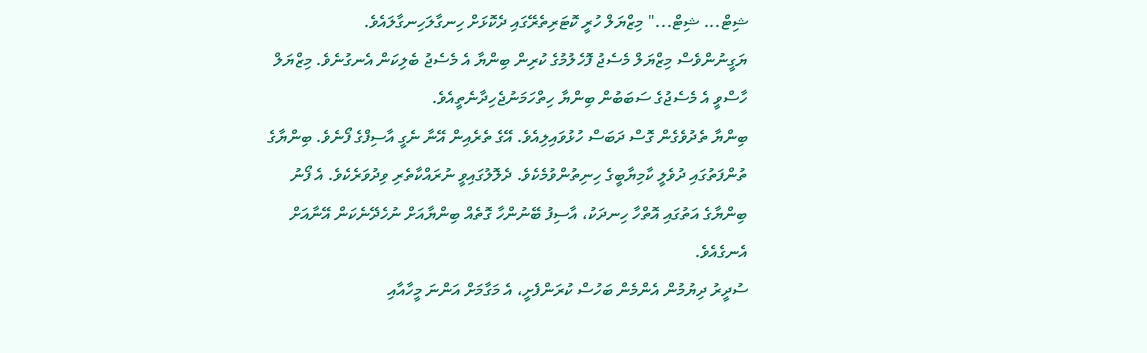ޝިޓް... ޝިޓް..." މިޒްޔަލް ހުރީ ކޮޓަރިތެރޭގައި ދެކޮޅަށް ހިނގާލަހިނގާލައެވެ.
ޔަގީނުންވެސް މިޒްޔަލް މެސެޖު ފޮހެލުމުގެ ކުރިން ބިންޔާ އެ މެސެޖު ބެލިކަން އެނގުނެވެ. މިޒްޔަލް ހާސްވީ އެ މެސެޖުގެ ސަބަބުން ބިންޔާ ހިތްހަމަނުޖެހިދާނެތީއެވެ.
ބިންޔާ ތެދުވެގެން ގޮސް ދަބަސް ހުޅުވައިލިއެވެ. އޭގެ ތެރެއިން އޭނާ ނެގީ އާސިފްގެ ފޯނެވެ. ބިންޔާގެ ތުންފަތުގައި ދުވެލީ ކާމިޔާބީގެ ހިނިތުންވުމެކެވެ. ދެލޮލުގައިވީ ނުރައްކާތެރި ވިދުވަރެކެވެ. އެ ފޯނު ބިންޔާގެ އަތުގައި އޮތްހާ ހިނދަކު، އާސިފު ބޭނުންހާ ގޮތެއް ބިންޔާއަށް ނުހެދޭނެކަން އޭނާއަށް އެނގެއެވެ.
ސުދީރު ދިޔުމުން އެންމެން ބަހުސް ކުރަންފެށީ، އެ މަގާމަށް އަންނަ މީހާއާއި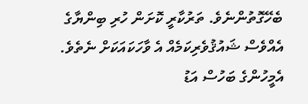ބެހޭގޮތުންނެވެ. ތަރުކާރީ ކޮށަން ހުރި ބިންޔާގެ އެއްވެސް ޝައުޤުވެރިކަމެއް އެ ވާހަކައަކަށް ނެތެވެ. އެމީހުންގެ ބަހުސް އަޑު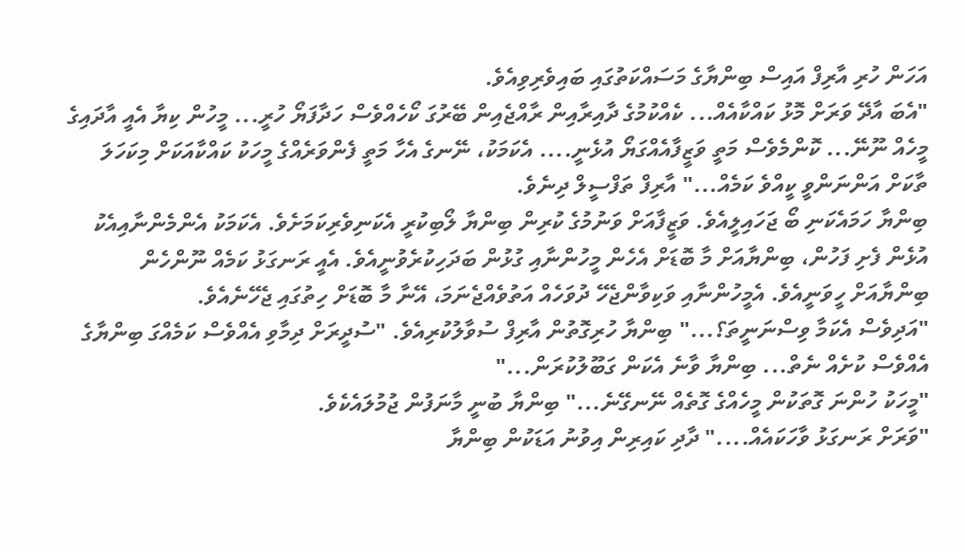އަހަން ހުރި އާރިފް އައިސް ބިންޔާގެ މަސައްކަތުގައި ބައިވެރިވިއެވެ.
"އެބަ އާދޭ ވަރަށް މޮޅު ކައްކާއެއް... ކެއްކުމުގެ ދާއިރާއިން ރާއްޖެއިން ބޭރުގަ ކޯހެއްވެސް ހަދާފަޔޯ ހުރީ... މީހުން ކިޔާ އެއީ އާދައިގެ މީހެއް ނޫނޭ... ކޮންމެވެސް މަތީ ވަޒީފާއެއްގަޔޯ އުޅެނީ.... އެކަމަކު، ނޭނގެ އެހާ މަތީ ފެންވަރެއްގެ މީހަކު ކައްކާއަކަށް މިކަހަލަ ތާކަށް އަންނަންވީ ކީއްވެ ކަމެއް..." އާރިފް ތަފްސީލް ދިނެވެ.
ބިންޔާ ހަމައެކަނި ބޯ ޖަހައިލީއެވެ. ވަޒީފާއަށް ވަނުމުގެ ކުރިން ބިންޔާ ލޯބިކުރީ އެކަނިވެރިކަމަށެވެ. އެކަމަކު އެންމެންނާއިއެކު އުޅެން ފެށި ފަހުން، ބިންޔާއަށް މާ ބޮޑަށް އެހެން މީހުންނާއި ގުޅުން ބަދަހިކުރެވުނީއެވެ. އެއީ ރަނގަޅު ކަމެއް ނޫންހެން ބިންޔާއަށް ހީވަނީއެވެ. އެމީހުންނާއި ވަކިވާންޖެހޭ ދުވަހެއް އަތުވެއްޖެނަމަ، އޭނާ މާ ބޮޑަށް ހިތުގައި ޖެހޭނެއެވެ.
"އަދިވެސް އެކަމާ ވިސްނަނީތަ؟..." ބިންޔާ ހުރިގޮތުން އާރިފް ސުވާލުކުރިއެވެ. "ސުދީރަށް ދިމާވި އެއްވެސް ކަމެއްގަ ބިންޔާގެ އެއްވެސް ކުށެއް ނެތް... ބިންޔާ ވާނެ އެކަން ގަބޫލުކުރަން..."
"މީހަކު ހުންނަ ގޮތަކުން މީހެއްގެ ގޮތެއް ނޭނގޭނެ..." ބިންޔާ ބުނީ މާނަފުން ޖުމުލައެކެވެ.
"ވަރަށް ރަނގަޅު ވާހަކައެއް...." ދާދި ކައިރިން އިވުނު އަޑަކުން ބިންޔާ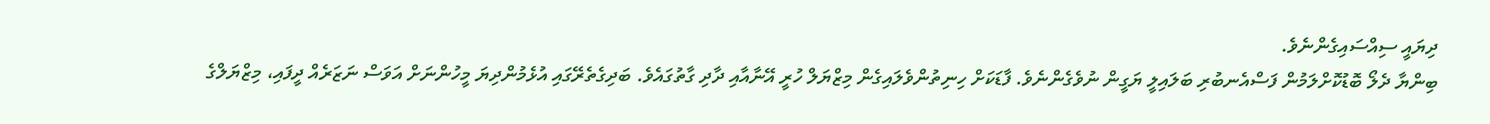ދިޔައީ ސިއްސައިގެންނެވެ.
ބިންޔާ ދެލޯ ބޮޑުކޮށްލަމުން ފަސްއެނބުރި ބަލައިލީ ޔަގީން ނުވެގެންނެވެ. ފާޑަކަށް ހިނިތުންވެލައިގެން މިޒްޔަލް ހުރީ އޭނާއާއި ދާދި ގާތުގައެވެ. ބަދިގެތެރޭގައި އުޅެމުންދިޔަ މީހުންނަށް އަވަސް ނަޒަރެއް ދީފައި، މިޒްޔަލްގެ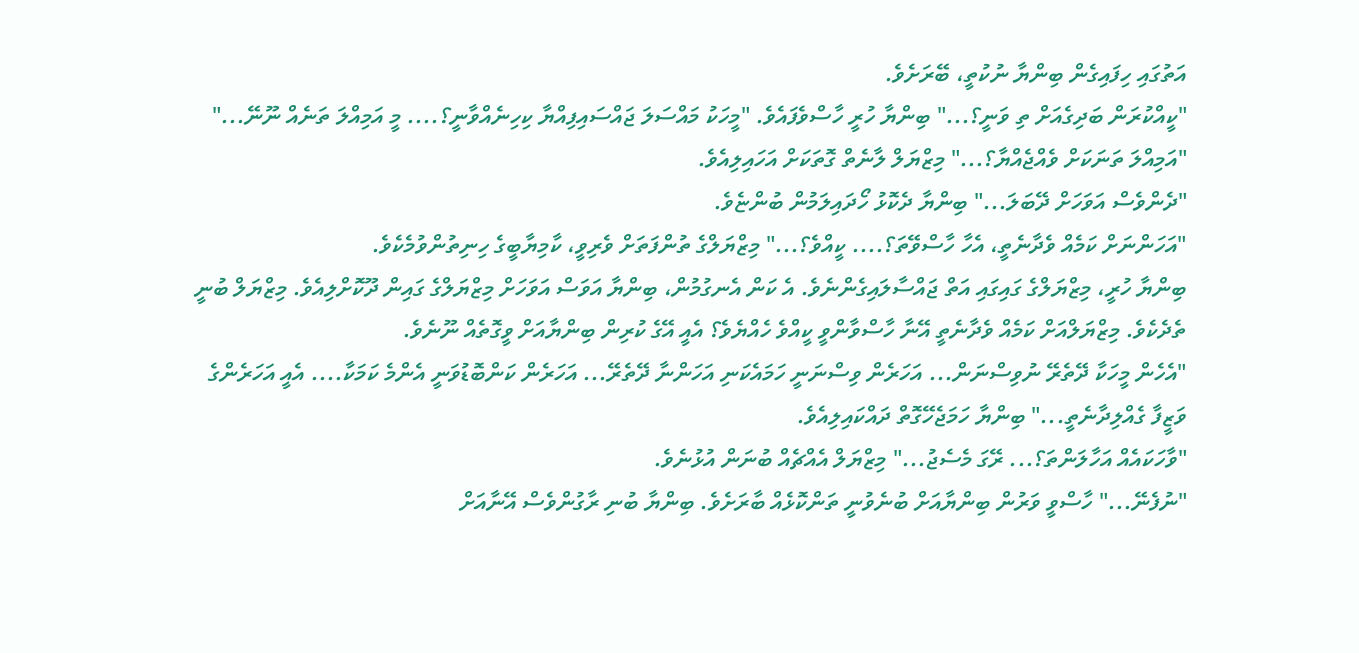އަތުގައި ހިފައިގެން ބިންޔާ ނުކުތީ، ބޭރަށެވެ.
"ކީއްކުރަން ބަދިގެއަށް ތި ވަނީ؟..." ބިންޔާ ހުރީ ހާސްވެފައެވެ. "މީހަކު މައްސަލަ ޖައްސައިފިއްޔާ ކިހިނެއްވާނީ؟.... މީ އަމިއްލަ ތަނެއް ނޫނޭ..."
"އަމިއްލަ ތަނަކަށް ވެއްޖެއްޔާ؟..." މިޒްޔަލް ލާނެތް ގޮތަކަށް އަހައިލިއެވެ.
"ދެންވެސް އަވަހަށް ދޭބަލަ..." ބިންޔާ ދެކޮޅު ހޯދައިލަމުން ބުންޏެވެ.
"އަހަންނަށް ކަމެއް ވެދާނެތީ، އެހާ ހާސްވޭތަ؟.... ކީއްވެ؟..." މިޒްޔަލްގެ ތުންފަތަށް ވެރިވީ، ކާމިޔާބީގެ ހިނިތުންވުމެކެވެ.
ބިންޔާ ހުރީ، މިޒްޔަލްގެ ގައިގައި އަތް ޖައްސާލައިގެންނެވެ. އެ ކަން އެނގުމުން، ބިންޔާ އަވަސް އަވަހަށް މިޒްޔަލްގެ ގައިން ދޫކޮށްލިއެވެ. މިޒްޔަލް ބުނީ ތެދެކެވެ. މިޒްޔަލްއަށް ކަމެއް ވެދާނެތީ އޭނާ ހާސްވާންވީ ކީއްވެ ހެއްޔެވެ؟ އެއީ އޭގެ ކުރިން ބިންޔާއަށް ވީގޮތެއް ނޫނެވެ.
"އެހެން މީހަކާ ދޭތެރޭ ނުވިސްނަން... އަހަރެން ވިސްނަނީ ހަމައެކަނި އަހަންނާ ދޭތެރޭ... އަހަރެން ކަންބޮޑުވަނީ އެންމެ ކަމަކާ.... އެއީ އަހަރެންގެ ވަޒީފާ ގެއްލިދާނެތީ..." ބިންޔާ ހަމަޖެހޭގޮތް ދައްކައިލިއެވެ.
"ވާހަކައެއް އަހާލަންތަ؟... ރޭގަ މެސެޖު..." މިޒްޔަލް އެއްޗެއް ބުނަން އުޅުނެވެ.
"ނުފެނޭ..." ހާސްވީ ވަރުން ބިންޔާއަށް ބުނެވުނީ ތަންކޮޅެއް ބާރަށެވެ. ބިންޔާ ބުނި ރާގުންވެސް އޭނާއަށް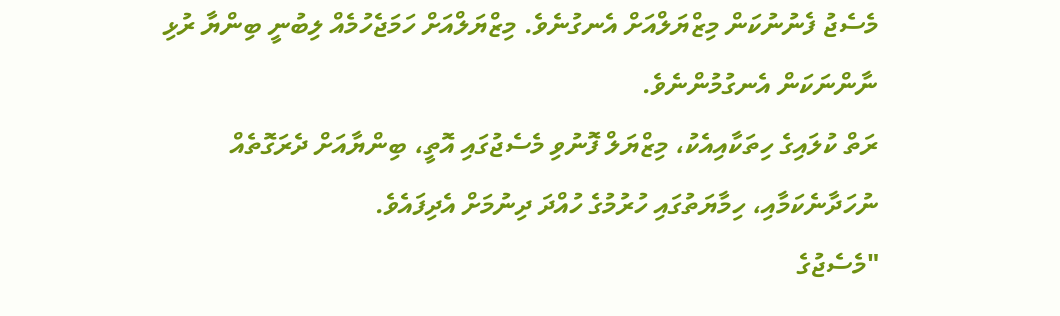މެސެޖު ފެނުނުކަން މިޒްޔަލްއަށް އެނގުނެވެ. މިޒްޔަލްއަށް ހަމަޖެހުމެއް ލިބުނީ ބިންޔާ ރުޅި ނާންނަކަން އެނގުމުންނެވެ.
ރަތް ކުލައިގެ ހިތަކާއިއެކު، މިޒްޔަލް ފޮނުވި މެސެޖުގައި އޮތީ، ބިންޔާއަށް ދެރަގޮތެއް ނުހަދާނެކަމާއި، ހިމާޔަތުގައި ހުރުމުގެ ހުއްދަ ދިނުމަށް އެދިފައެވެ.
"މެސެޖުގެ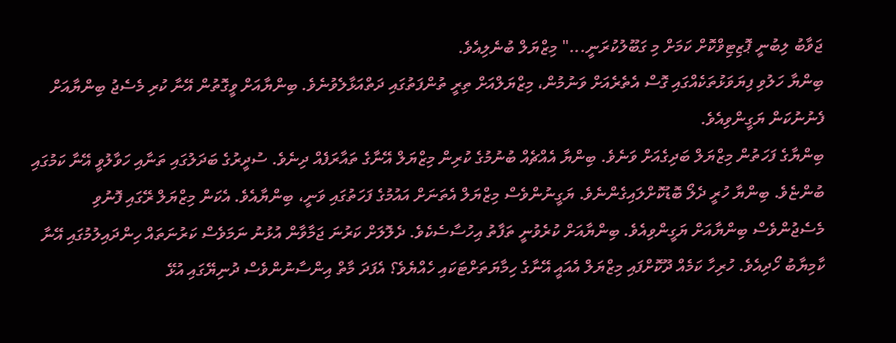ޖަވާބު ލިބުނީ ޕޮޒިޓިވްކޮށް ކަމަށް މި ގަބޫލުކުރަނީ..." މިޒްޔަލް ބުނެލިއެވެ.
ބިންޔާ ހަލުވި ފިޔަވަޅުތަކެއްގައި ގޮސް އެތެރެއަށް ވަނުމުން، މިޒްޔަލްއަށް ތިރީ ތުންފަތުގައި ދަތްއަޅާލެވުނެވެ. ބިންޔާއަށް ވީގޮތުން އޭނާ ކުރި މެސެޖު ބިންޔާއަށް ފެނުނުކަން ޔަގީންވިއެވެ.
ބިންޔާގެ ފަހަތުން މިޒްޔަލް ބަދިގެއަށް ވަނެވެ. ބިންޔާ އެއްޗެއް ބުނުމުގެ ކުރިން މިޒްޔަލް އޭނާގެ ތައާރަފެއް ދިނެވެ. ސުދީރުގެ ބަދަލުގައި ތަނާއި ހަވާލުވީ އޭނާ ކަމުގައި ބުންޏެވެ. ބިންޔާ ހުރީ ދެލޯ ބޮޑުކޮށްލައިގެންނެވެ. ޔަގީނުންވެސް މިޒްޔަލް އެތަނަށް އައުމުގެ ފަހަތުގައި ވަނީ، ބިންޔާއެވެ. އެކަން މިޒްޔަލް ރޭގައި ފޮނުވި މެސެޖުންވެސް ބިންޔާއަށް ޔަގީންވިއެވެ. ބިންޔާއަށް ކުރެވުނީ ތަފާތު އިހުސާސެކެވެ. ދެލޮލަށް ކަރުނަ ޖަމާވާން އުޅުނު ނަމަވެސް ކަރުނަތައް ހިންދައިލުމުގައި އޭނާ ކާމިޔާބު ހޯދިއެވެ. ހުރިހާ ކަމެއް ދޫކޮށްފައި މިޒްޔަލް އެއައީ އޭނާގެ ހިމާޔަތަށްޓަކައި ހެއްޔެވެ؟ އެފަދަ މާތް އިންސާނުންވެސް ދުނިޔޭގައި އުޅޭ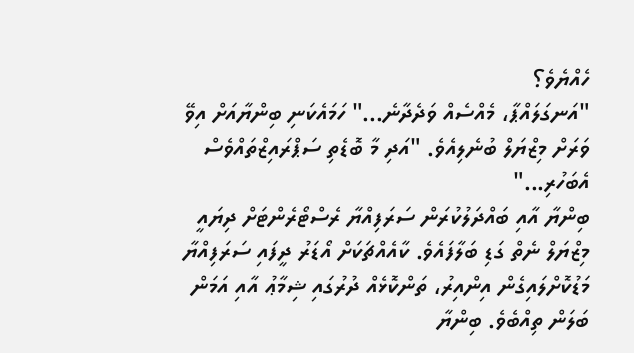ހެއްޔެވެ؟
"އަނގަލައްޕާ، މެއްސެއް ވަދެދާނެ..." ހަމައެކަނި ބިންޔާއަށް އިވޭ ވަރަށް މިޒްޔަލް ބުނެލިއެވެ. "އަދި މާ ބޮޑެތި ސަޕްރައިޒްތައްވެސް އެބަހުރި..."
ބިންޔާ އާއި ބައްދަލުކުރަން ސަރަފިއްޔާ ރެސްޓޯރެންޓަށް ދިޔައީ މިޒްޔަލް ނެތް ގަޑި ބަލާފައެވެ. ކާއެއްޗަކަށް އޯޑަރު ދީފައި ސަރަފިއްޔާ މަޑުކޮށްލައިގެން އިންއިރު، ތަންކޮޅެއް ދުރުގައި ޝިމާޢު އާއި އަމަން ބަލަން ތިއްބެވެ. ބިންޔާ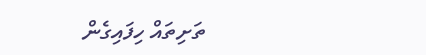ތަށިތައް ހިފައިގެން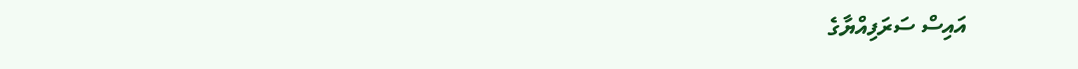އައިސް ސަރަފިއްޔާގެ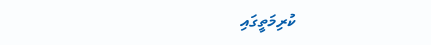ކުރިމަތީގައި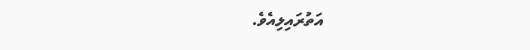އަތުރައިލިއެވެ.